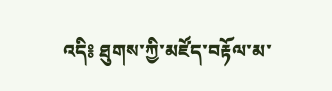འདི༔ ཐུགས་ཀྱི་མཛོད་བརྟོལ་མ་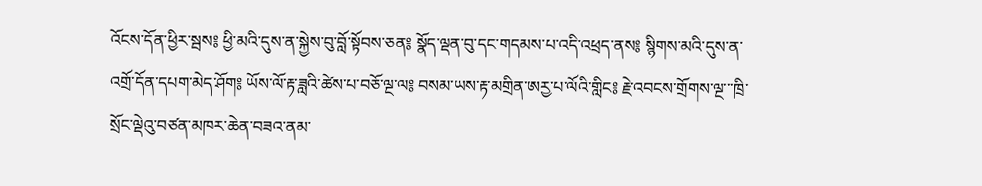འོངས་དོན་ཕྱིར་སྦས༔ ཕྱི་མའི་དུས་ན་སྐྱེས་བུ་བློ་སྟོབས་ཅན༔ སྣོད་ལྡན་བུ་དང་གདམས་པ་འདི་འཕྲད་ནས༔ སྙིགས་མའི་དུས་ན་འགྲོ་དོན་དཔག་མེད་ཤོག༔ ཡོས་ལོ་རྟ་ཟླའི་ཚེས་པ་བཅོ་ལྔ་ལ༔ བསམ་ཡས་རྟ་མགྲིན་ཨརྱ་པ་ལོའི་གླིང༔ རྗེ་འབངས་གྲོགས་ལྔ་་་ཁྲི་སྲོང་ལྡེའུ་བཙན་མཁར་ཆེན་བཟའ་ནམ་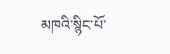མཁའི་སྙིང་པོ་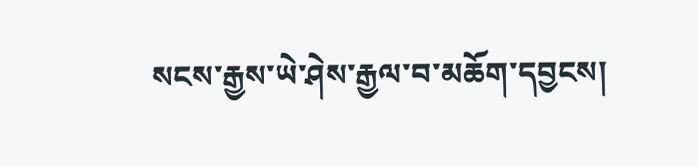སངས་རྒྱས་ཡེ་ཤེས་རྒྱལ་བ་མཆོག་དབྱངས།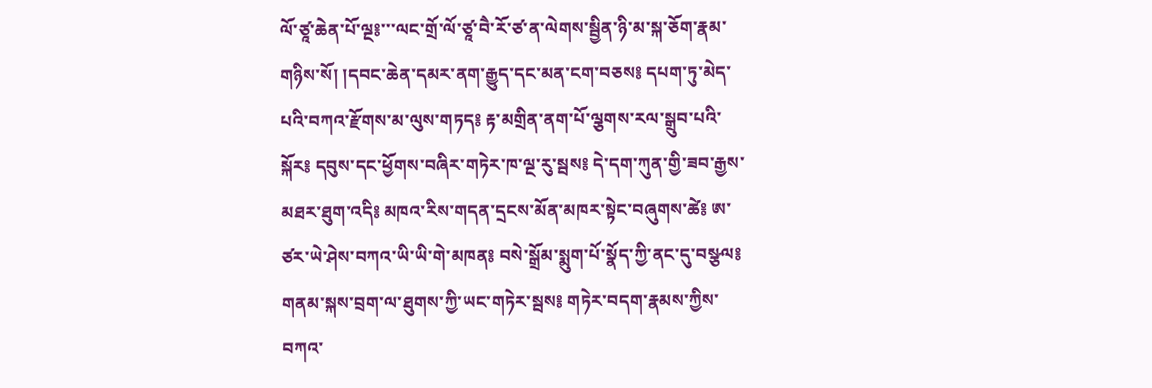ལོ་ཙཱ་ཆེན་པོ་ལྔ༔་་་ལང་གྲོ་ལོ་ཙཱ་བཻ་རོ་ཙ་ན་ལེགས་སྦྱིན་ཉི་མ་སྐ་ཅོག་རྣམ་གཉིས་སོ། །དབང་ཆེན་དམར་ནག་རྒྱུད་དང་མན་ངག་བཅས༔ དཔག་ཏུ་མེད་པའི་བཀའ་རྫོགས་མ་ལུས་གཏད༔ རྟ་མགྲིན་ནག་པོ་ལྕགས་རལ་སྒྲུབ་པའི་སྐོར༔ དབུས་དང་ཕྱོགས་བཞིར་གཏེར་ཁ་ལྔ་རུ་སྦས༔ དེ་དག་ཀུན་གྱི་ཟབ་རྒྱས་མཐར་ཐུག་འདི༔ མཁའ་རིས་གདན་དྲངས་མོན་མཁར་སྟེང་བཞུགས་ཚེ༔ ཨ་ཙར་ཡེ་ཤེས་བཀའ་ཡི་ཡི་གེ་མཁན༔ བསེ་སྒྲོམ་སྨུག་པོ་སྣོད་ཀྱི་ནང་དུ་བསྩལ༔ གནམ་སྐས་བྲག་ལ་ཐུགས་ཀྱི་ཡང་གཏེར་སྦས༔ གཏེར་བདག་རྣམས་ཀྱིས་བཀའ་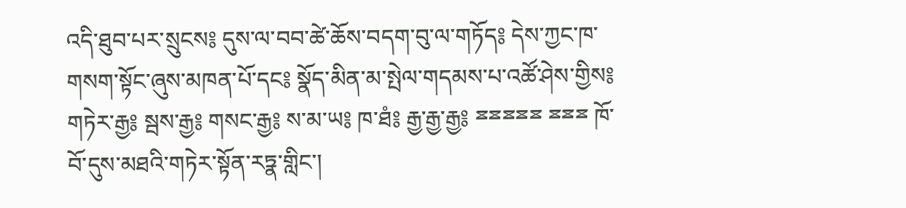འདི་ཐུབ་པར་སྲུངས༔ དུས་ལ་བབ་ཚེ་ཆོས་བདག་བུ་ལ་གཏོད༔ དེས་ཀྱང་ཁ་གསག་སྟོང་ཞུས་མཁན་པོ་དང༔ སྣོད་མིན་མ་སྤེལ་གདམས་པ་འཚོ་ཤེས་གྱིས༔ གཏེར་རྒྱ༔ སྦས་རྒྱ༔ གསང་རྒྱ༔ ས་མ་ཡ༔ ཁ་ཐཾ༔ རྒྱ་རྒྱ་རྒྱ༔ ྈྈྈྈྈ ྈྈྈ ཁོ་བོ་དུས་མཐའི་གཏེར་སྟོན་རཏྣ་གླིང་།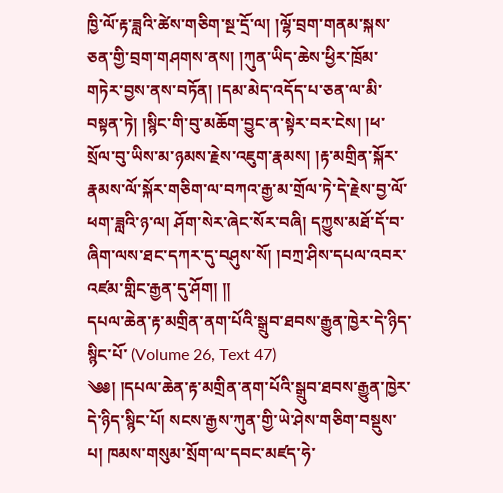ཁྱི་ལོ་རྟ་ཟླའི་ཚེས་གཅིག་སྔ་དྲོ་ལ། །ལྷོ་བྲག་གནམ་སྐས་ཅན་གྱི་བྲག་གཤགས་ནས། །ཀུན་ཡིད་ཆེས་ཕྱིར་ཁྲོམ་གཏེར་བྱས་ནས་བཏོན། །དམ་མེད་འདོད་པ་ཅན་ལ་མི་བསྟན་ཏེ། །སྙིང་གི་བུ་མཆོག་བྱུང་ན་སྟེར་བར་ངེས། །ཕ་སྲོལ་བུ་ཡིས་མ་ཉམས་རྗེས་འཇུག་རྣམས། །རྟ་མགྲིན་སྐོར་རྣམས་ལོ་སྐོར་གཅིག་ལ་བཀའ་རྒྱ་མ་གྲོལ་ཏེ་དེ་རྗེས་བྱ་ལོ་ཕག་ཟླའི་ཉ་ལ། ཤོག་སེར་ཞེང་སོར་བཞི། དཀྱུས་མཐོ་དོ་བ་ཞིག་ལས་ཐང་དཀར་དུ་བཤུས་སོ། །བཀྲ་ཤིས་དཔལ་འབར་འཛམ་གླིང་རྒྱན་དུ་ཤོག། །།
དཔལ་ཆེན་རྟ་མགྲིན་ནག་པོའི་སྒྲུབ་ཐབས་རྒྱུན་ཁྱེར་དེ་ཉིད་སྙིང་པོ་ (Volume 26, Text 47)
༄༅། །དཔལ་ཆེན་རྟ་མགྲིན་ནག་པོའི་སྒྲུབ་ཐབས་རྒྱུན་ཁྱེར་དེ་ཉིད་སྙིང་པོ། སངས་རྒྱས་ཀུན་གྱི་ཡེ་ཤེས་གཅིག་བསྡུས་པ། ཁམས་གསུམ་སྲོག་ལ་དབང་མཛད་ཧེ་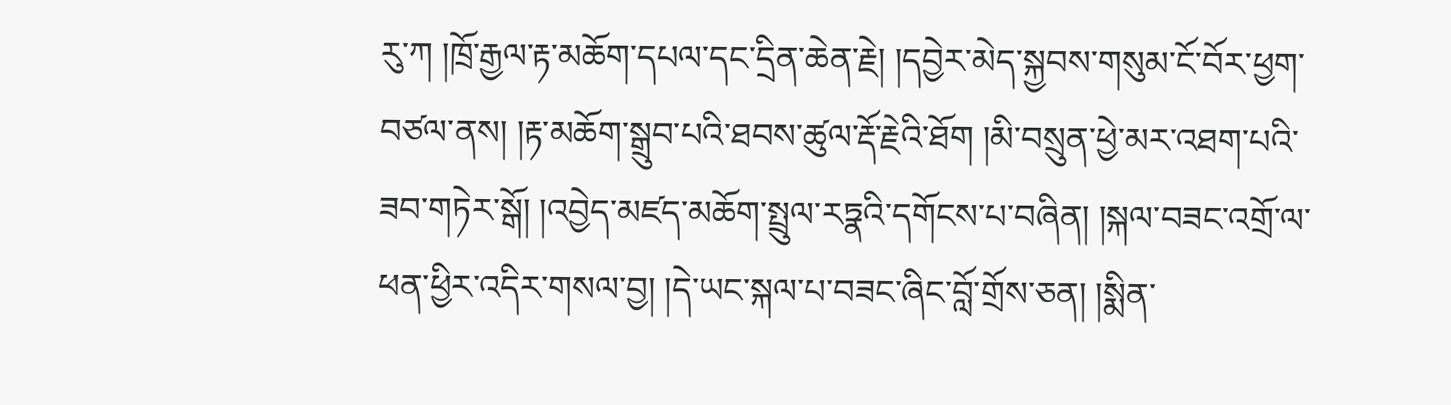རུ་ཀ །ཁྲོ་རྒྱལ་རྟ་མཆོག་དཔལ་དང་དྲིན་ཆེན་རྗེ། །དབྱེར་མེད་སྐྱབས་གསུམ་ངོ་བོར་ཕྱག་བཙལ་ནས། །རྟ་མཆོག་སྒྲུབ་པའི་ཐབས་ཚུལ་རྡོ་རྗེའི་ཐོག །མི་བསྲུན་ཕྱེ་མར་འཐག་པའི་ཟབ་གཏེར་སྒོ། །འབྱེད་མཛད་མཆོག་སྤྲུལ་རཏྣའི་དགོངས་པ་བཞིན། །སྐལ་བཟང་འགྲོ་ལ་ཕན་ཕྱིར་འདིར་གསལ་བྱ། །དེ་ཡང་སྐལ་པ་བཟང་ཞིང་བློ་གྲོས་ཅན། །སྨིན་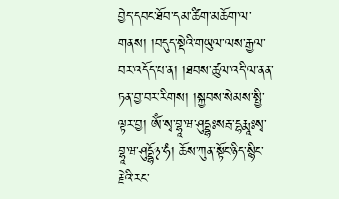བྱེད་དབང་ཐོབ་དམ་ཚིག་མཆོག་ལ་གནས། །བདུད་སྡེའི་གཡུལ་ལས་རྒྱལ་བར་འདོད་པ་ན། །ཐབས་ཚུལ་འདི་ལ་ནན་ཏན་བྱ་བར་རིགས། །སྐྱབས་སེམས་སྤྱི་ལྟར་བྱ། ཨོཾ་སྭ་བྷཱ་ཝ་ཤུདྡྷཿསརྦ་དྷརྨཱཿསྭ་བྷཱ་ཝ་ཤུདྡྷོ྅་ཧཾ། ཆོས་ཀུན་སྟོང་ཉིད་སྙིང་རྗེའི་རང་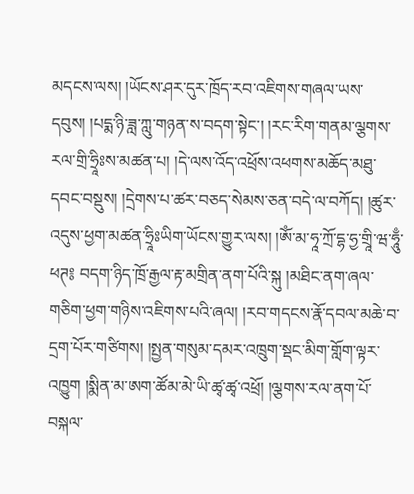མདངས་ལས། །ཡོངས་ཤར་དུར་ཁྲོད་རབ་འཇིགས་གཞལ་ཡས་དབུས། །པདྨ་ཉི་ཟླ་ཀླུ་གཉན་ས་བདག་སྟེང་། །རང་རིག་གནམ་ལྕགས་རལ་གྲི་ཧྲཱིཿས་མཚན་པ། །དེ་ལས་འོད་འཕྲོས་འཕགས་མཆོད་མཐུ་དབང་བསྡུས། །དྲེགས་པ་ཚར་བཅད་སེམས་ཅན་བདེ་ལ་བཀོད། །ཚུར་འདུས་ཕྱག་མཚན་ཧྲཱིཿཡིག་ཡོངས་གྱུར་ལས། །ཨོཾ་མ་ཧཱ་ཀྲོ་དྷ་ཧྱ་གྲཱི་ཝ་ཧཱུྃ་ཕཊ༔ བདག་ཉིད་ཁྲོ་རྒྱལ་རྟ་མགྲིན་ནག་པོའི་སྐུ །མཐིང་ནག་ཞལ་གཅིག་ཕྱག་གཉིས་འཇིགས་པའི་ཞལ། །རབ་གདངས་རྣོ་དབལ་མཆེ་བ་དྲག་པོར་གཙིགས། །སྤྱན་གསུམ་དམར་འཁྲུག་སྡང་མིག་གློག་ལྟར་འཁྱུག །སྨིན་མ་ཨག་ཚོམ་མེ་ཡི་ཚྭ་ཚྭ་འཕྲོ། །ལྕགས་རལ་ནག་པོ་བསྐལ་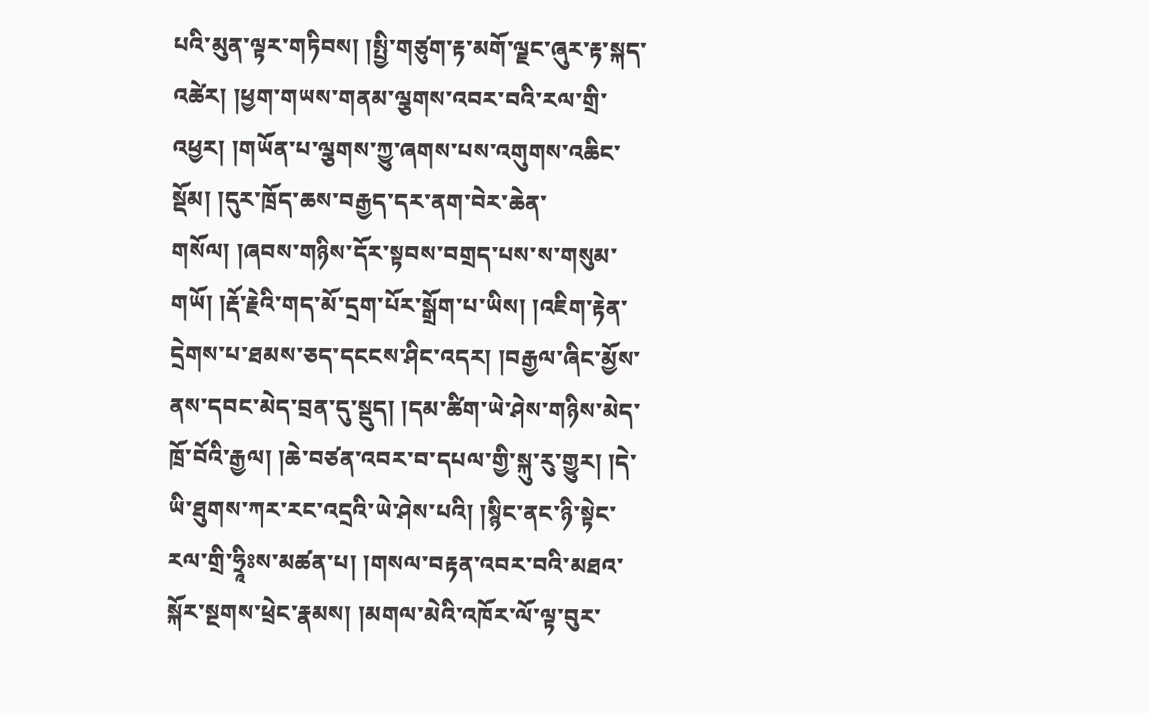པའི་མུན་ལྟར་གཏིབས། །སྤྱི་གཙུག་རྟ་མགོ་ལྗང་ཞུར་རྟ་སྐད་འཚེར། །ཕྱག་གཡས་གནམ་ལྕགས་འབར་བའི་རལ་གྲི་འཕྱར། །གཡོན་པ་ལྕགས་ཀྱུ་ཞགས་པས་འགུགས་འཆིང་སྡོམ། །དུར་ཁྲོད་ཆས་བརྒྱད་དར་ནག་བེར་ཆེན་གསོལ། །ཞབས་གཉིས་དོར་སྟབས་བགྲད་པས་ས་གསུམ་གཡོ། །རྡོ་རྗེའི་གད་མོ་དྲག་པོར་སྒྲོག་པ་ཡིས། །འཇིག་རྟེན་དྲེགས་པ་ཐམས་ཅད་དངངས་ཤིང་འདར། །བརྒྱལ་ཞིང་མྱོས་ནས་དབང་མེད་བྲན་དུ་སྡུད། །དམ་ཚིག་ཡེ་ཤེས་གཉིས་མེད་ཁྲོ་བོའི་རྒྱལ། །ཆེ་བཙན་འབར་བ་དཔལ་གྱི་སྐུ་རུ་གྱུར། །དེ་ཡི་ཐུགས་ཀར་རང་འདྲའི་ཡེ་ཤེས་པའི། །སྙིང་ནང་ཉི་སྟེང་རལ་གྲི་ཧྲཱིཿས་མཚན་པ། །གསལ་བརྟན་འབར་བའི་མཐའ་སྐོར་སྔགས་ཕྲེང་རྣམས། །མགལ་མེའི་འཁོར་ལོ་ལྟ་བུར་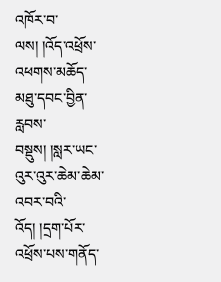འཁོར་བ་ལས། །འོད་འཕྲོས་འཕགས་མཆོད་མཐུ་དབང་བྱིན་རླབས་བསྡུས། །སླར་ཡང་འུར་འུར་ཆེམ་ཆེམ་འབར་བའི་འོད། །དྲག་པོར་འཕྲོས་པས་གནོད་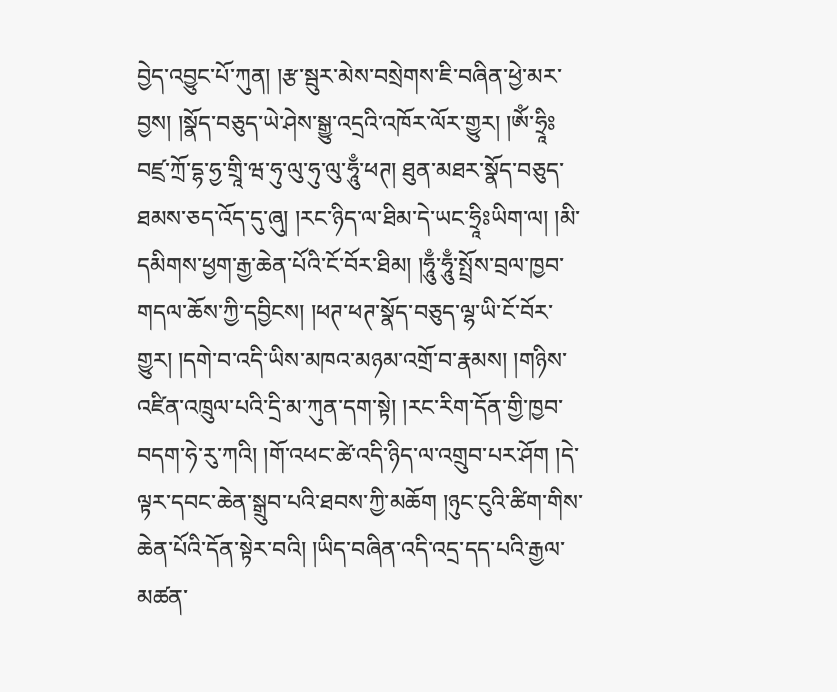བྱེད་འབྱུང་པོ་ཀུན། །རྩ་སྦུར་མེས་བསྲེགས་ཇི་བཞིན་ཕྱེ་མར་བྱས། །སྣོད་བཅུད་ཡེ་ཤེས་སྒྱུ་འདྲའི་འཁོར་ལོར་གྱུར། །ཨོཾ་ཧྲཱིཿབཛྲ་ཀྲོ་དྷ་ཧྱ་གྲཱི་ཝ་ཧུ་ལུ་ཧུ་ལུ་ཧཱུྃ་ཕཊ། ཐུན་མཐར་སྣོད་བཅུད་ཐམས་ཅད་འོད་དུ་ཞུ། །རང་ཉིད་ལ་ཐིམ་དེ་ཡང་ཧྲཱིཿཡིག་ལ། །མི་དམིགས་ཕྱག་རྒྱ་ཆེན་པོའི་ངོ་བོར་ཐིམ། །ཧཱུྃ་ཧཱུྃ་སྤྲོས་བྲལ་ཁྱབ་གདལ་ཆོས་ཀྱི་དབྱིངས། །ཕཊ་ཕཊ་སྣོད་བཅུད་ལྷ་ཡི་ངོ་བོར་གྱུར། །དགེ་བ་འདི་ཡིས་མཁའ་མཉམ་འགྲོ་བ་རྣམས། །གཉིས་འཛིན་འཁྲུལ་པའི་དྲི་མ་ཀུན་དག་སྟེ། །རང་རིག་དོན་གྱི་ཁྱབ་བདག་ཧེ་རུ་ཀའི། །གོ་འཕང་ཚེ་འདི་ཉིད་ལ་འགྲུབ་པར་ཤོག །དེ་ལྟར་དབང་ཆེན་སྒྲུབ་པའི་ཐབས་ཀྱི་མཆོག །ཉུང་ངུའི་ཚིག་གིས་ཆེན་པོའི་དོན་སྟེར་བའི། །ཡིད་བཞིན་འདི་འདྲ་དད་པའི་རྒྱལ་མཚན་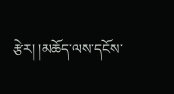རྩེར། །མཆོད་ལས་དངོས་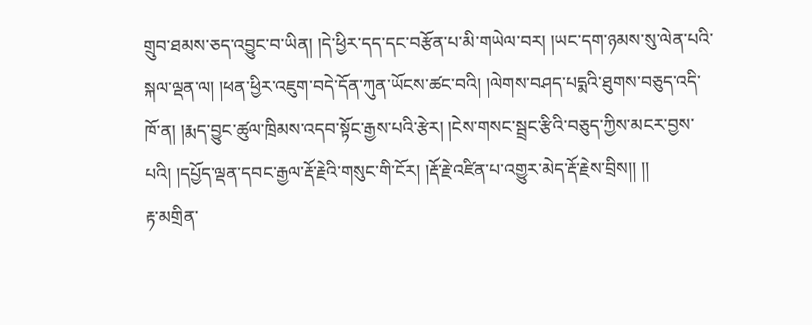གྲུབ་ཐམས་ཅད་འབྱུང་བ་ཡིན། །དེ་ཕྱིར་དད་དང་བརྩོན་པ་མི་གཡེལ་བར། །ཡང་དག་ཉམས་སུ་ལེན་པའི་སྐལ་ལྡན་ལ། །ཕན་ཕྱིར་འཇུག་བདེ་དོན་ཀུན་ཡོངས་ཚང་བའི། །ལེགས་བཤད་པདྨའི་ཐུགས་བཅུད་འདི་ཁོ་ན། །རྨད་བྱུང་ཚུལ་ཁྲིམས་འདབ་སྟོང་རྒྱས་པའི་རྩེར། །ངེས་གསང་སྦྲང་རྩིའི་བཅུད་ཀྱིས་མངར་བྱས་པའི། །དཔྱོད་ལྡན་དབང་རྒྱལ་རྡོ་རྗེའི་གསུང་གི་ངོར། །རྡོ་རྗེ་འཛིན་པ་འགྱུར་མེད་རྡོ་རྗེས་བྲིས།། །།
རྟ་མགྲིན་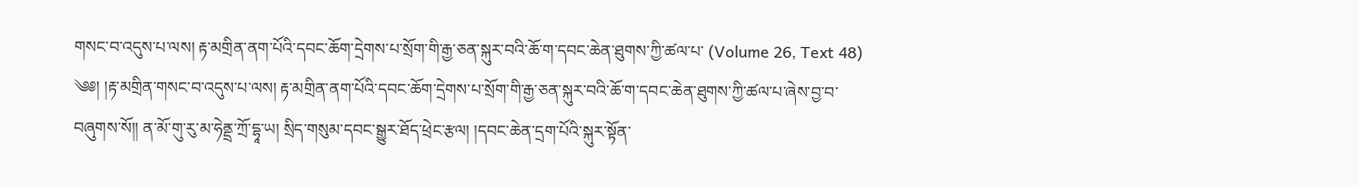གསང་བ་འདུས་པ་ལས། རྟ་མགྲིན་ནག་པོའི་དབང་ཆོག་དྲེགས་པ་སྲོག་གི་རྒྱ་ཅན་སྐུར་བའི་ཆོ་ག་དབང་ཆེན་ཐུགས་ཀྱི་ཚལ་པ་ (Volume 26, Text 48)
༄༅། །རྟ་མགྲིན་གསང་བ་འདུས་པ་ལས། རྟ་མགྲིན་ནག་པོའི་དབང་ཆོག་དྲེགས་པ་སྲོག་གི་རྒྱ་ཅན་སྐུར་བའི་ཆོ་ག་དབང་ཆེན་ཐུགས་ཀྱི་ཚལ་པ་ཞེས་བྱ་བ་བཞུགས་སོ།། ན་མོ་གུ་རུ་མ་ཧེནྡྲ་ཀྲོ་དྷཱ་ཡ། སྲིད་གསུམ་དབང་སྒྱུར་ཐོད་ཕྲེང་རྩལ། །དབང་ཆེན་དྲག་པོའི་སྐུར་སྟོན་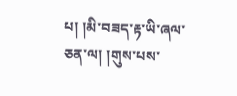པ། །མི་བཟད་རྟ་ཡི་ཞལ་ཅན་ལ། །གུས་པས་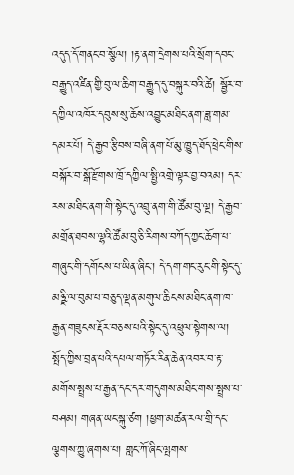འདུད་དོ་གནང་བ་སྩོལ། །རྟ་ནག་དྲེགས་པའི་སྲོག་དབང་བརྒྱུད་འཛིན་གྱི་བུ་ལ་ཆིག་བརྒྱུད་དུ་བསྐུར་བའི་ཚེ། སྦྱོར་བ་དཀྱིལ་འཁོར་དབུས་སུ་ཆོས་འབྱུང་མཐིང་ནག་ཟླ་གམ་དམར་པོ། དེ་རྒྱབ་རྩིབས་བཞི་ནག་པོ་མུ་ཁྱུད་ཐོད་ཕྲེང་གིས་བསྐོར་བ་སྒོ་རྫོགས་ཁྲོ་དཀྱིལ་སྤྱི་འགྲེ་ལྟར་བྱ་བའམ། དར་རས་མཐིང་ནག་གི་སྟེང་དུ་འབྲུ་ནག་གི་ཚོམ་བུ་ལྔ། དེ་རྒྱབ་མགྲོན་ཐབས་ལྷའི་ཚོམ་བུ་ཅི་རིགས་བཀོད་ཀྱང་ཆོག་པ་གཞུང་གི་དགོངས་པ་ཡིན་ཞིང་། དེ་དག་གང་རུང་གི་སྟེང་དུ་མཉྫི་ལ་བུམ་པ་བཅུད་ལྡན་མགུལ་ཆིངས་མཐིང་ནག་ཁ་རྒྱན་གཟུངས་རྡོར་བཅས་པའི་སྟེང་དུ་འཕྲུལ་སྟེགས་ལ། སྤོད་ཀྱིས་བྲན་པའི་དཔལ་གཏོར་རིན་ཆེན་འབར་བ་རྟ་མགོས་སྤྲས་པ་རྒྱན་དང་དར་གདུགས་མཐིང་གས་སྤྲས་པ་བཤམ། གཞན་ཡང་སྐུ་ཙག །ཕྱག་མཚན་རལ་གྲི་དང་ལྕགས་ཀྱུ་ཞགས་པ། གླང་ཀོ་ཞིང་ལྤགས་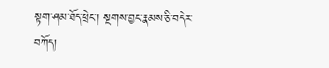སྟག་ཤམ་ཐོད་ཕྲེང་། སྔགས་བྱང་རྣམས་ཅི་བདེར་བཀོད།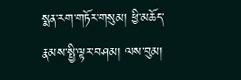སྨན་རག་གཏོར་གསུམ། ཕྱི་མཆོད་རྣམས་སྤྱི་ལྟར་བཤམ། ལས་བུམ།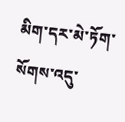མིག་དར་མེ་ཏོག་སོགས་འདུ་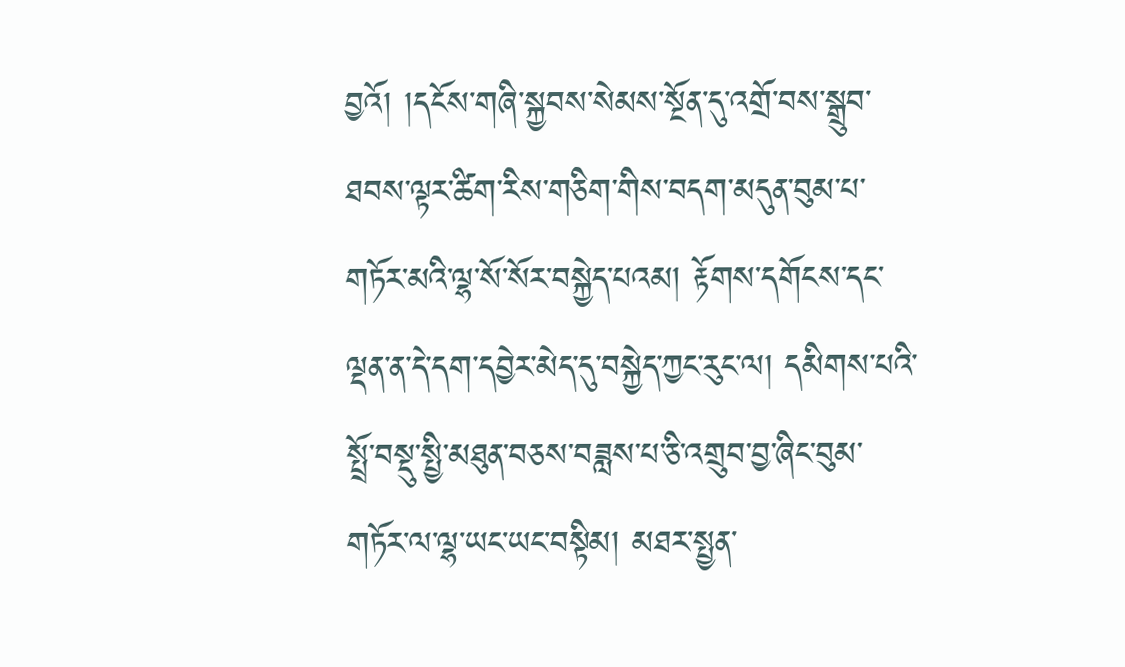བྱའོ། །དངོས་གཞི་སྐྱབས་སེམས་སྔོན་དུ་འགྲོ་བས་སྒྲུབ་ཐབས་ལྟར་ཚིག་རིས་གཅིག་གིས་བདག་མདུན་བུམ་པ་གཏོར་མའི་ལྷ་སོ་སོར་བསྐྱེད་པའམ། རྟོགས་དགོངས་དང་ལྡན་ན་དེ་དག་དབྱེར་མེད་དུ་བསྐྱེད་ཀྱང་རུང་ལ། དམིགས་པའི་སྤྲོ་བསྡུ་སྤྱི་མཐུན་བཅས་བཟླས་པ་ཅི་འགྲུབ་བྱ་ཞིང་བུམ་གཏོར་ལ་ལྷ་ཡང་ཡང་བསྟིམ། མཐར་སྤྱན་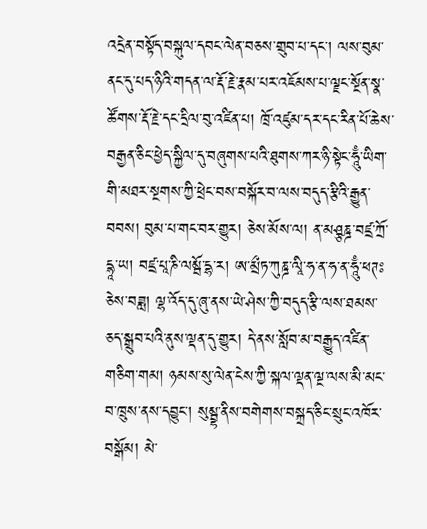འདྲེན་བསྟོད་བསྐུལ་དབང་ལེན་བཅས་གྲུབ་པ་དང་། ལས་བུམ་ནང་དུ་པད་ཉིའི་གདན་ལ་རྡོ་རྗེ་རྣམ་པར་འཇོམས་པ་ལྗང་སྔོན་སྣ་ཚོགས་རྡོ་རྗེ་དང་དྲིལ་བུ་འཛིན་པ། ཁྲོ་འཛུམ་དར་དང་རིན་པོ་ཆེས་བརྒྱན་ཅིང་ཕྱེད་སྐྱིལ་དུ་བཞུགས་པའི་ཐུགས་ཀར་ཉི་སྟེང་ཧཱུྃ་ཡིག་གི་མཐར་སྔགས་ཀྱི་ཕྲེང་བས་བསྐོར་བ་ལས་བདུད་རྩིའི་རྒྱུན་བབས། བུམ་པ་གང་བར་གྱུར། ཅེས་མོས་ལ། ན་མཤྩཎྜ་བཛྲ་ཀྲོ་དྷཱ་ཡ། བཛྲ་པཱ་ཎི་ལམྦོ་དྷ་ར། ཨ་མྲྀཏ་ཀུཎྜ་ལཱི་ཧ་ན་ཧ་ན་ཧཱུྃ་ཕཊཿ ཅེས་བཟླ། ལྷ་འོད་དུ་ཞུ་ནས་ཡེ་ཤེས་ཀྱི་བདུད་རྩི་ལས་ཐམས་ཅད་སྒྲུབ་པའི་ནུས་ལྡན་དུ་གྱུར། དེ་ནས་སློབ་མ་བརྒྱུད་འཛིན་གཅིག་གམ། ཉམས་སུ་ལེན་ངེས་ཀྱི་སྐལ་ལྡན་ལྔ་ལས་མི་མང་བ་ཁྲུས་ནས་དབྱུང་། སུམྦྷ་ནིས་བགེགས་བསྐྲད་ཅིང་སྲུང་འཁོར་བསྒོམ། མེ་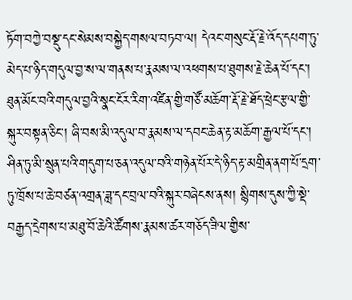ཏོག་བཀྱེ་བསྡུ་དང་སེམས་བསྐྱེད་གསལ་བཏབ་ལ། དེའང་གསུང་རྡོ་རྗེ་འོད་དཔག་ཏུ་མེད་པ་ཉིད་གདུལ་བྱ་ས་ལ་གནས་པ་རྣམས་ལ་འཕགས་པ་ཐུགས་རྗེ་ཆེན་པོ་དང་། ཐུན་མོང་བའི་གདུལ་བྱའི་སྣང་ངོར་རིག་འཛིན་གྱི་གཙོ་མཆོག་རྡོ་རྗེ་ཐོད་ཕྲེང་རྩལ་གྱི་སྐུར་བསྟན་ཅིང་། ཞི་བས་མི་འདུལ་བ་རྣམས་ལ་དབང་ཆེན་རྟ་མཆོག་རྒྱལ་པོ་དང་། ཤིན་ཏུ་མི་སྲུན་པའི་གདུག་པ་ཅན་འདུལ་བའི་གཉེན་པོར་དེ་ཉིད་རྟ་མགྲིན་ནག་པོ་དྲག་ཏུ་ཁྲོས་པ་ཆེ་བཙན་འགྲན་ཟླ་དང་བྲལ་བའི་སྐུར་བཞེངས་ནས། སྙིགས་དུས་ཀྱི་སྡེ་བརྒྱད་དྲེགས་པ་མཐུ་བོ་ཆེའི་ཚོགས་རྣམས་ཚར་གཅོད་ཟིལ་གྱིས་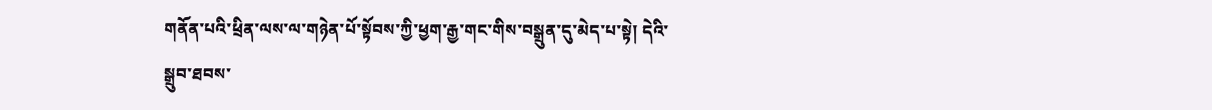གནོན་པའི་ཕྲིན་ལས་ལ་གཉེན་པོ་སྟོབས་ཀྱི་ཕྱག་རྒྱ་གང་གིས་བསྒྲུན་དུ་མེད་པ་སྟེ། དེའི་སྒྲུབ་ཐབས་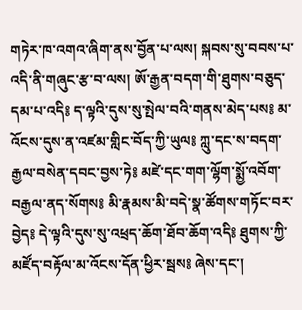གཏེར་ཁ་འགའ་ཞིག་ནས་བྱོན་པ་ལས། སྐབས་སུ་བབས་པ་འདི་ནི་གཞུང་རྩ་བ་ལས། ཨོ་རྒྱན་བདག་གི་ཐུགས་བཅུད་དམ་པ་འདི༔ ད་ལྟའི་དུས་སུ་སྤེལ་བའི་གནས་མེད་པས༔ མ་འོངས་དུས་ན་འཛམ་གླིང་བོད་ཀྱི་ཡུལ༔ ཀླུ་དང་ས་བདག་རྒྱལ་བསེན་དབང་བྱས་ཏེ༔ མཛེ་དང་གག་ལྷོག་སྨྱོ་འབོག་བརྒྱལ་ནད་སོགས༔ མི་རྣམས་མི་བདེ་སྣ་ཚོགས་གཏོང་བར་བྱེད༔ དེ་ལྟའི་དུས་སུ་འཕྲད་ཆོག་ཐོབ་ཆོག་འདི༔ ཐུགས་ཀྱི་མཛོད་བརྟོལ་མ་འོངས་དོན་ཕྱིར་སྦས༔ ཞེས་དང་།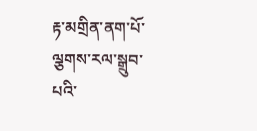རྟ་མགྲིན་ནག་པོ་ལྕགས་རལ་སྒྲུབ་པའི་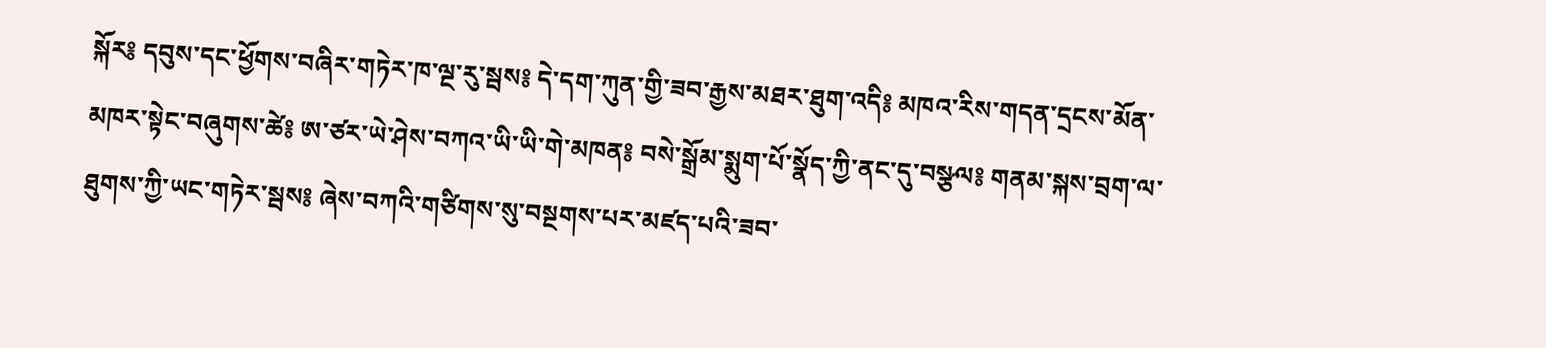སྐོར༔ དབུས་དང་ཕྱོགས་བཞིར་གཏེར་ཁ་ལྔ་རུ་སྦས༔ དེ་དག་ཀུན་གྱི་ཟབ་རྒྱས་མཐར་ཐུག་འདི༔ མཁའ་རིས་གདན་དྲངས་མོན་མཁར་སྟེང་བཞུགས་ཚེ༔ ཨ་ཙར་ཡེ་ཤེས་བཀའ་ཡི་ཡི་གེ་མཁན༔ བསེ་སྒྲོམ་སྨུག་པོ་སྣོད་ཀྱི་ནང་དུ་བསྩལ༔ གནམ་སྐས་བྲག་ལ་ཐུགས་ཀྱི་ཡང་གཏེར་སྦས༔ ཞེས་བཀའི་གཙིགས་སུ་བསྔགས་པར་མཛད་པའི་ཟབ་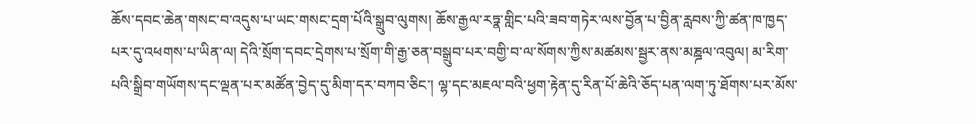ཆོས་དབང་ཆེན་གསང་བ་འདུས་པ་ཡང་གསང་དྲག་པོའི་སྒྲུབ་ལུགས། ཆོས་རྒྱལ་རཏྣ་གླིང་པའི་ཟབ་གཏེར་ལས་བྱོན་པ་བྱིན་རླབས་ཀྱི་ཚན་ཁ་ཁྱད་པར་དུ་འཕགས་པ་ཡིན་ལ། དེའི་སྲོག་དབང་དྲེགས་པ་སྲོག་གི་རྒྱ་ཅན་བསྒྲུབ་པར་བགྱི་བ་ལ་སོགས་ཀྱིས་མཚམས་སྦྱར་ནས་མཎྜལ་འབུལ། མ་རིག་པའི་སྒྲིབ་གཡོགས་དང་ལྡན་པར་མཚོན་བྱེད་དུ་མིག་དར་བཀབ་ཅིང་། ལྷ་དང་མཇལ་བའི་ཕྱག་རྟེན་དུ་རིན་པོ་ཆེའི་ཅོད་པན་ལག་ཏུ་ཐོགས་པར་མོས་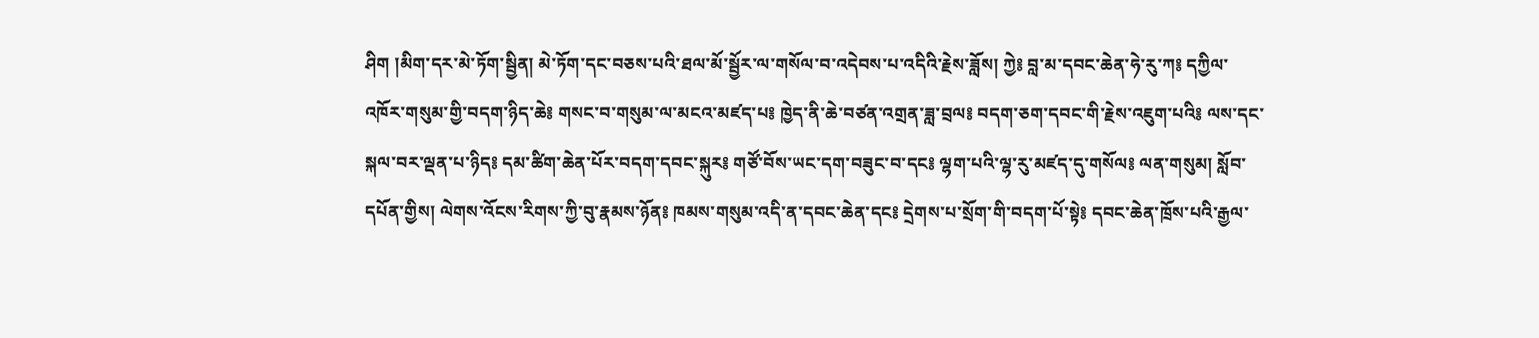ཤིག །མིག་དར་མེ་ཏོག་སྦྱིན། མེ་ཏོག་དང་བཅས་པའི་ཐལ་མོ་སྦྱོར་ལ་གསོལ་བ་འདེབས་པ་འདིའི་རྗེས་ཟློས། ཀྱེ༔ བླ་མ་དབང་ཆེན་ཧེ་རུ་ཀ༔ དཀྱིལ་འཁོར་གསུམ་གྱི་བདག་ཉིད་ཆེ༔ གསང་བ་གསུམ་ལ་མངའ་མཛད་པ༔ ཁྱེད་ནི་ཆེ་བཙན་འགྲན་ཟླ་བྲལ༔ བདག་ཅག་དབང་གི་རྗེས་འཇུག་པའི༔ ལས་དང་སྐལ་བར་ལྡན་པ་ཉིད༔ དམ་ཚིག་ཆེན་པོར་བདག་དབང་སྐུར༔ གཙོ་བོས་ཡང་དག་བཟུང་བ་དང༔ ལྷག་པའི་ལྷ་རུ་མཛད་དུ་གསོལ༔ ལན་གསུམ། སློབ་དཔོན་གྱིས། ལེགས་འོངས་རིགས་ཀྱི་བུ་རྣམས་ཉོན༔ ཁམས་གསུམ་འདི་ན་དབང་ཆེན་དང༔ དྲེགས་པ་སྲོག་གི་བདག་པོ་སྟེ༔ དབང་ཆེན་ཁྲོས་པའི་རྒྱལ་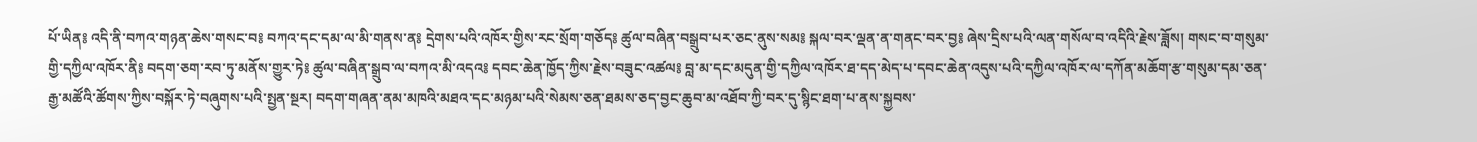པོ་ཡིན༔ འདི་ནི་བཀའ་གཉན་ཆེས་གསང་བ༔ བཀའ་དང་དམ་ལ་མི་གནས་ན༔ དྲེགས་པའི་འཁོར་གྱིས་རང་སྲོག་གཅོད༔ ཚུལ་བཞིན་བསྒྲུབ་པར་ཅང་ནུས་སམ༔ སྐལ་བར་ལྡན་ན་གནང་བར་བྱ༔ ཞེས་དྲིས་པའི་ལན་གསོལ་བ་འདིའི་རྗེས་ཟློས། གསང་བ་གསུམ་གྱི་དཀྱིལ་འཁོར་ནི༔ བདག་ཅག་རབ་ཏུ་མནོས་གྱུར་ཏེ༔ ཚུལ་བཞིན་སྒྲུབ་ལ་བཀའ་མི་འདའ༔ དབང་ཆེན་ཁྱོད་ཀྱིས་རྗེས་བཟུང་འཚལ༔ བླ་མ་དང་མདུན་གྱི་དཀྱིལ་འཁོར་ཐ་དད་མེད་པ་དབང་ཆེན་འདུས་པའི་དཀྱིལ་འཁོར་ལ་དཀོན་མཆོག་རྩ་གསུམ་དམ་ཅན་རྒྱ་མཚོའི་ཚོགས་ཀྱིས་བསྐོར་ཏེ་བཞུགས་པའི་སྤྱན་སྔར། བདག་གཞན་ནམ་མཁའི་མཐའ་དང་མཉམ་པའི་སེམས་ཅན་ཐམས་ཅད་བྱང་ཆུབ་མ་འཐོབ་ཀྱི་བར་དུ་སྙིང་ཐག་པ་ནས་སྐྱབས་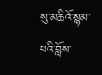སུ་མཆིའོ་སྙམ་པའི་བློས་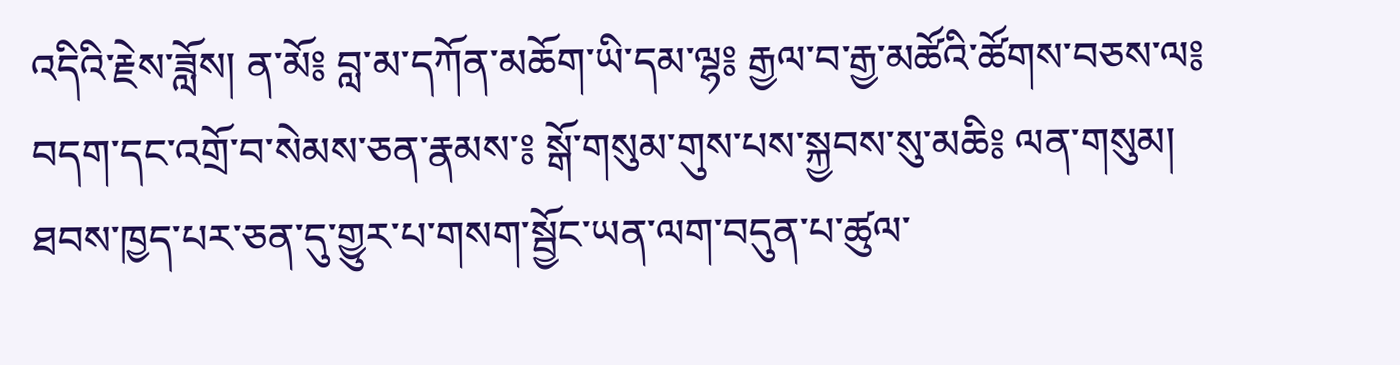འདིའི་རྗེས་ཟློས། ན་མོ༔ བླ་མ་དཀོན་མཆོག་ཡི་དམ་ལྷ༔ རྒྱལ་བ་རྒྱ་མཚོའི་ཚོགས་བཅས་ལ༔ བདག་དང་འགྲོ་བ་སེམས་ཅན་རྣམས་༔ སྒོ་གསུམ་གུས་པས་སྐྱབས་སུ་མཆི༔ ལན་གསུམ། ཐབས་ཁྱད་པར་ཅན་དུ་གྱུར་པ་གསག་སྦྱོང་ཡན་ལག་བདུན་པ་ཚུལ་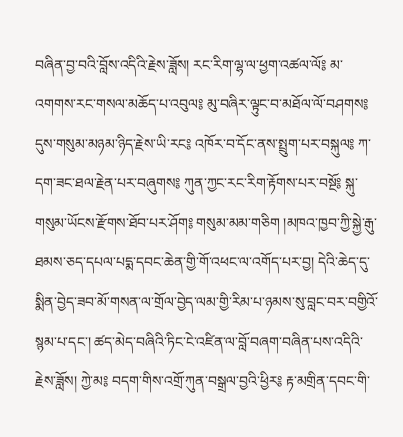བཞིན་བྱ་བའི་བློས་འདིའི་རྗེས་ཟློས། རང་རིག་ལྷ་ལ་ཕྱག་འཚལ་ལོ༔ མ་འགགས་རང་གསལ་མཆོད་པ་འབུལ༔ མུ་བཞིར་ལྟུང་བ་མཐོལ་ལོ་བཤགས༔ དུས་གསུམ་མཉམ་ཉིད་རྗེས་ཡི་རང༔ འཁོར་བ་དོང་ནས་སྤྲུག་པར་བསྐུལ༔ ཀ་དག་ཟང་ཐལ་རྗེན་པར་བཞུགས༔ ཀུན་ཀྱང་རང་རིག་རྟོགས་པར་བསྔོ༔ སྐུ་གསུམ་ཡོངས་རྫོགས་ཐོབ་པར་ཤོག༔ གསུམ་མམ་གཅིག །མཁའ་ཁྱབ་ཀྱི་སྐྱེ་རྒུ་ཐམས་ཅད་དཔལ་པདྨ་དབང་ཆེན་གྱི་གོ་འཕང་ལ་འགོད་པར་བྱ། དེའི་ཆེད་དུ་སྨིན་བྱེད་ཟབ་མོ་གསན་ལ་གྲོལ་བྱེད་ལམ་གྱི་རིམ་པ་ཉམས་སུ་བླང་བར་བགྱིའོ་སྙམ་པ་དང་། ཚད་མེད་བཞིའི་ཏིང་ངེ་འཛིན་ལ་བློ་བཞག་བཞིན་པས་འདིའི་རྗེས་ཟློས། ཀྱེ་མ༔ བདག་གིས་འགྲོ་ཀུན་བསྒྲལ་བྱའི་ཕྱིར༔ རྟ་མགྲིན་དབང་གི་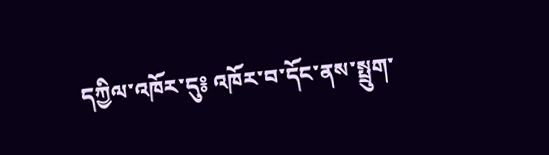དཀྱིལ་འཁོར་དུ༔ འཁོར་བ་དོང་ནས་སྤྲུག་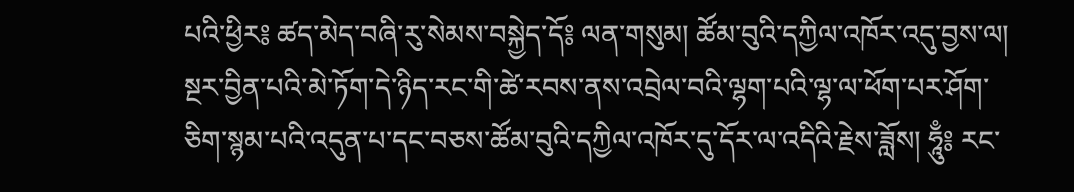པའི་ཕྱིར༔ ཚད་མེད་བཞི་རུ་སེམས་བསྐྱེད་དོ༔ ལན་གསུམ། ཚོམ་བུའི་དཀྱིལ་འཁོར་འདུ་བྱས་ལ། སྔར་བྱིན་པའི་མེ་ཏོག་དེ་ཉིད་རང་གི་ཚེ་རབས་ནས་འབྲེལ་བའི་ལྷག་པའི་ལྷ་ལ་ཕོག་པར་ཤོག་ཅིག་སྙམ་པའི་འདུན་པ་དང་བཅས་ཚོམ་བུའི་དཀྱིལ་འཁོར་དུ་དོར་ལ་འདིའི་རྗེས་ཟློས། ཧཱུྃ༔ རང་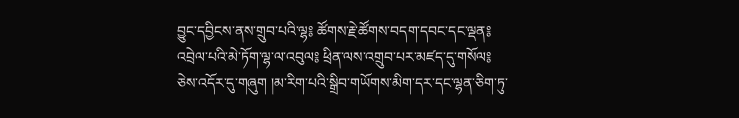བྱུང་དབྱིངས་ནས་གྲུབ་པའི་ལྷ༔ ཚོགས་རྗེ་ཚོགས་བདག་དབང་དང་ལྡན༔ འབྲེལ་པའི་མེ་ཏོག་ལྷ་ལ་འབུལ༔ ཕྲིན་ལས་འགྲུབ་པར་མཛད་དུ་གསོལ༔ ཅེས་འདོར་དུ་གཞུག །མ་རིག་པའི་སྒྲིབ་གཡོགས་མིག་དར་དང་ལྷན་ཅིག་ཏུ་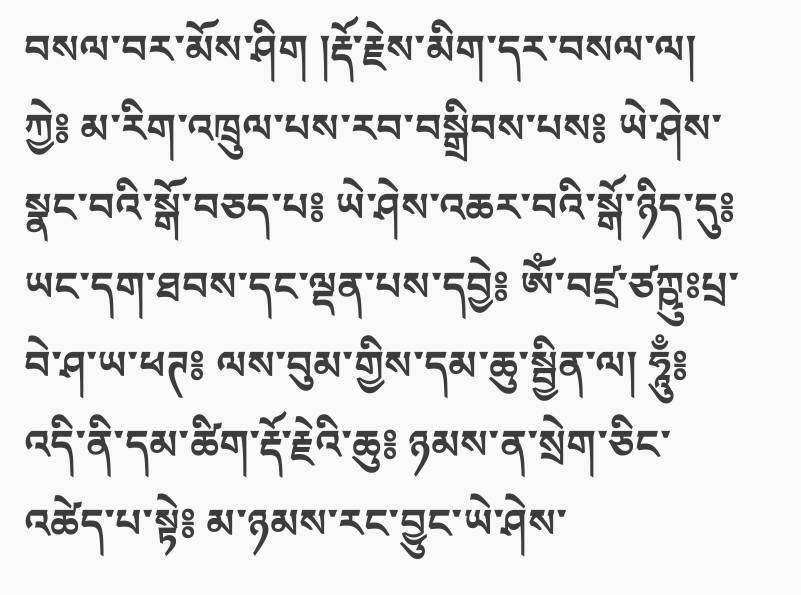བསལ་བར་མོས་ཤིག །རྡོ་རྗེས་མིག་དར་བསལ་ལ། ཀྱེ༔ མ་རིག་འཁྲུལ་པས་རབ་བསྒྲིབས་པས༔ ཡེ་ཤེས་སྣང་བའི་སྒོ་བཅད་པ༔ ཡེ་ཤེས་འཆར་བའི་སྒོ་ཉིད་དུ༔ ཡང་དག་ཐབས་དང་ལྡན་པས་དབྱེ༔ ཨོཾ་བཛྲ་ཙཀྵུཿཔྲ་བེ་ཤ་ཡ་ཕཊ༔ ལས་བུམ་གྱིས་དམ་ཆུ་སྦྱིན་ལ། ཧཱུྃ༔ འདི་ནི་དམ་ཚིག་རྡོ་རྗེའི་ཆུ༔ ཉམས་ན་སྲེག་ཅིང་འཚེད་པ་སྟེ༔ མ་ཉམས་རང་བྱུང་ཡེ་ཤེས་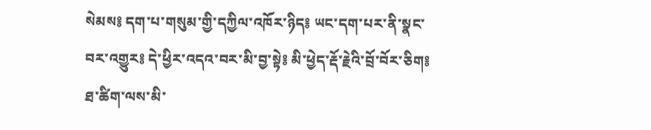སེམས༔ དག་པ་གསུམ་གྱི་དཀྱིལ་འཁོར་ཉིད༔ ཡང་དག་པར་ནི་སྣང་བར་འགྱུར༔ དེ་ཕྱིར་འདའ་བར་མི་བྱ་སྟེ༔ མི་ཕྱེད་རྡོ་རྗེའི་བྲོ་བོར་ཅིག༔ ཐ་ཚིག་ལས་མི་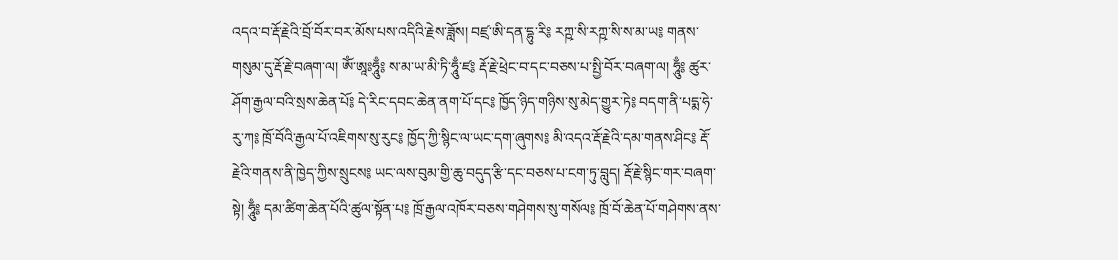འདའ་བ་རྡོ་རྗེའི་བྲོ་བོར་བར་མོས་པས་འདིའི་རྗེས་ཟློས། བཛྲ་ཨི་དན་དྷུ་རི༔ རཀྵ་སི་རཀྵ་སི་ས་མ་ཡ༔ གནས་གསུམ་དུ་རྡོ་རྗེ་བཞག་ལ། ཨོཾ་ཨཱཿཧཱུྃ༔ ས་མ་ཡ་མི་ཏི་ཧཱུྃ་ཛ༔ རྡོ་རྗེ་ཕྲེང་བ་དང་བཅས་པ་སྤྱི་བོར་བཞག་ལ། ཧཱུྃ༔ ཚུར་ཤོག་རྒྱལ་བའི་སྲས་ཆེན་པོ༔ དེ་རིང་དབང་ཆེན་ནག་པོ་དང༔ ཁྱོད་ཉིད་གཉིས་སུ་མེད་གྱུར་ཏེ༔ བདག་ནི་པདྨ་ཧེ་རུ་ཀ༔ ཁྲོ་བོའི་རྒྱལ་པོ་འཇིགས་སུ་རུང༔ ཁྱོད་ཀྱི་སྙིང་ལ་ཡང་དག་ཞུགས༔ མི་འདའ་རྡོ་རྗེའི་དམ་གནས་ཤིང༔ རྡོ་རྗེའི་གནས་ནི་ཁྱེད་ཀྱིས་སྲུངས༔ ཡང་ལས་བུམ་གྱི་ཆུ་བདུད་རྩི་དང་བཅས་པ་ངག་ཏུ་བླུད། རྡོ་རྗེ་སྙིང་གར་བཞག་སྟེ། ཧཱུྃ༔ དམ་ཚིག་ཆེན་པོའི་ཚུལ་སྟོན་པ༔ ཁྲོ་རྒྱལ་འཁོར་བཅས་གཤེགས་སུ་གསོལ༔ ཁྲོ་བོ་ཆེན་པོ་གཤེགས་ནས་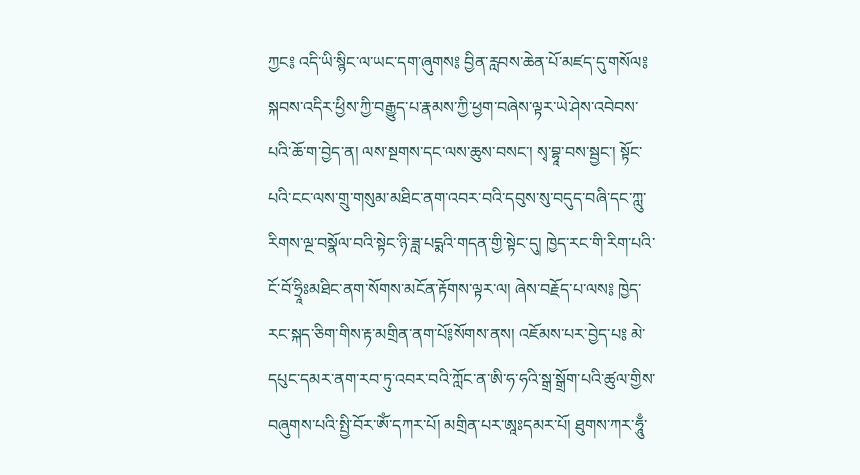ཀྱང༔ འདི་ཡི་སྙིང་ལ་ཡང་དག་ཞུགས༔ བྱིན་རླབས་ཆེན་པོ་མཛད་དུ་གསོལ༔ སྐབས་འདིར་ཕྱིས་ཀྱི་བརྒྱུད་པ་རྣམས་ཀྱི་ཕྱག་བཞེས་ལྟར་ཡེ་ཤེས་འབེབས་པའི་ཆོ་ག་བྱེད་ན། ལས་སྔགས་དང་ལས་ཆུས་བསང་། སྭ་བྷཱ་བས་སྦྱང་། སྟོང་པའི་ངང་ལས་གྲུ་གསུམ་མཐིང་ནག་འབར་བའི་དབུས་སུ་བདུད་བཞི་དང་ཀླུ་རིགས་ལྔ་བསྣོལ་བའི་སྟེང་ཉི་ཟླ་པདྨའི་གདན་གྱི་སྟེང་དུ། ཁྱེད་རང་གི་རིག་པའི་ངོ་བོ་ཧྲཱིཿམཐིང་ནག་སོགས་མངོན་རྟོགས་ལྟར་ལ། ཞེས་བརྗོད་པ་ལས༔ ཁྱེད་རང་སྐད་ཅིག་གིས་རྟ་མགྲིན་ནག་པོ༔སོགས་ནས། འཇོམས་པར་བྱེད་པ༔ མེ་དཔུང་དམར་ནག་རབ་ཏུ་འབར་བའི་ཀློང་ན་ཨི་ཧ་ཧའི་སྒྲ་སྒྲོག་པའི་ཚུལ་གྱིས་བཞུགས་པའི་སྤྱི་བོར་ཨོཾ་དཀར་པོ། མགྲིན་པར་ཨཱཿདམར་པོ། ཐུགས་ཀར་ཧཱུྃ་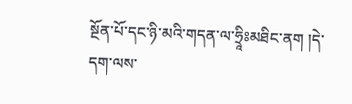སྔོན་པོ་དང་ཉི་མའི་གདན་ལ་ཧྲཱིཿམཐིང་ནག །དེ་དག་ལས་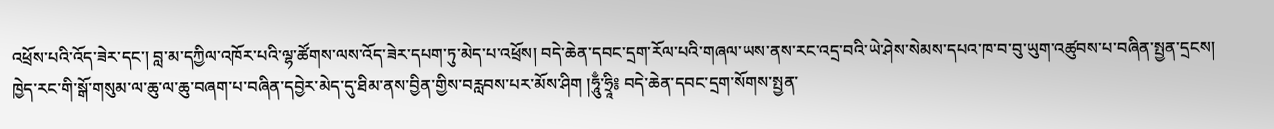འཕྲོས་པའི་འོད་ཟེར་དང་། བླ་མ་དཀྱིལ་འཁོར་པའི་ལྷ་ཚོགས་ལས་འོད་ཟེར་དཔག་ཏུ་མེད་པ་འཕྲོས། བདེ་ཆེན་དབང་དྲག་རོལ་པའི་གཞལ་ཡས་ནས་རང་འདྲ་བའི་ཡེ་ཤེས་སེམས་དཔའ་ཁ་བ་བུ་ཡུག་འཚུབས་པ་བཞིན་སྤྱན་དྲངས། ཁྱེད་རང་གི་སྒོ་གསུམ་ལ་ཆུ་ལ་ཆུ་བཞག་པ་བཞིན་དབྱེར་མེད་དུ་ཐིམ་ནས་བྱིན་གྱིས་བརླབས་པར་མོས་ཤིག །ཧཱུྃ་ཧྲཱི༔ བདེ་ཆེན་དབང་དྲག་སོགས་སྤྱན་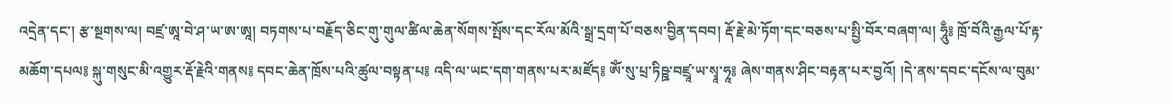འདྲེན་དང་། རྩ་སྔགས་ལ། བཛྲ་ཨཱ་བེ་ཤ་ཡ་ཨ་ཨཱ། བཏགས་པ་བརྗོད་ཅིང་གུ་གུལ་ཚིལ་ཆེན་སོགས་སྤོས་དང་རོལ་མོའི་སྒྲ་དྲག་པོ་བཅས་བྱིན་དབབ། རྡོ་རྗེ་མེ་ཏོག་དང་བཅས་པ་སྤྱི་བོར་བཞག་ལ། ཧཱུྃ༔ ཁྲོ་བོའི་རྒྱལ་པོ་རྟ་མཆོག་དཔལ༔ སྐུ་གསུང་མི་འགྱུར་རྡོ་རྗེའི་གནས༔ དབང་ཆེན་ཁྲོས་པའི་ཚུལ་བསྟན་པ༔ འདི་ལ་ཡང་དག་གནས་པར་མཛོད༔ ཨོཾ་སུ་པྲ་ཏིཥྛ་བཛྲཱ་ཡ་སྭཱ་ཧཱ༔ ཞེས་གནས་ཤིང་བརྟན་པར་བྱའོ། །དེ་ནས་དབང་དངོས་ལ་བུམ་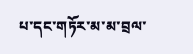པ་དང་གཏོར་མ་མ་བྲལ་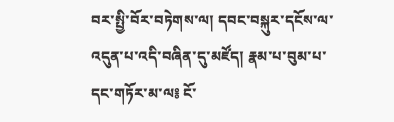བར་སྤྱི་བོར་བཏེགས་ལ། དབང་བསྐུར་དངོས་ལ་འདུན་པ་འདི་བཞིན་དུ་མཛོད། རྣམ་པ་བུམ་པ་དང་གཏོར་མ་ལ༔ ངོ་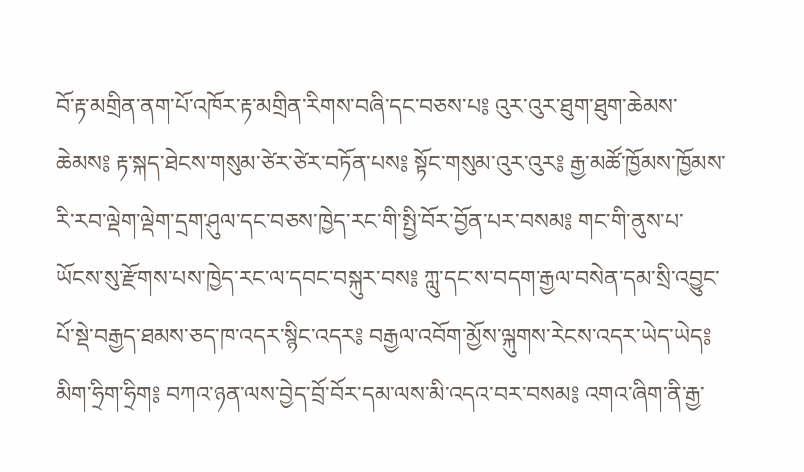བོ་རྟ་མགྲིན་ནག་པོ་འཁོར་རྟ་མགྲིན་རིགས་བཞི་དང་བཅས་པ༔ འུར་འུར་ཐུག་ཐུག་ཆེམས་ཆེམས༔ རྟ་སྐད་ཐེངས་གསུམ་ཙེར་ཙེར་བཏོན་པས༔ སྟོང་གསུམ་འུར་འུར༔ རྒྱ་མཚོ་ཁྱོམས་ཁྱོམས་རི་རབ་ལྡེག་ལྡེག་དྲག་ཤུལ་དང་བཅས་ཁྱེད་རང་གི་སྤྱི་བོར་བྱོན་པར་བསམ༔ གང་གི་ནུས་པ་ཡོངས་སུ་རྫོགས་པས་ཁྱེད་རང་ལ་དབང་བསྐུར་བས༔ ཀླུ་དང་ས་བདག་རྒྱལ་བསེན་དམ་སྲི་འབྱུང་པོ་སྡེ་བརྒྱད་ཐམས་ཅད་ཁ་འདར་སྙིང་འདར༔ བརྒྱལ་འབོག་མྱོས་ལྐུགས་རེངས་འདར་ཡེད་ཡེད༔ མིག་ཧྲིག་ཧྲིག༔ བཀའ་ཉན་ལས་བྱེད་བྲོ་བོར་དམ་ལས་མི་འདའ་བར་བསམ༔ འགའ་ཞིག་ནི་རྒྱ་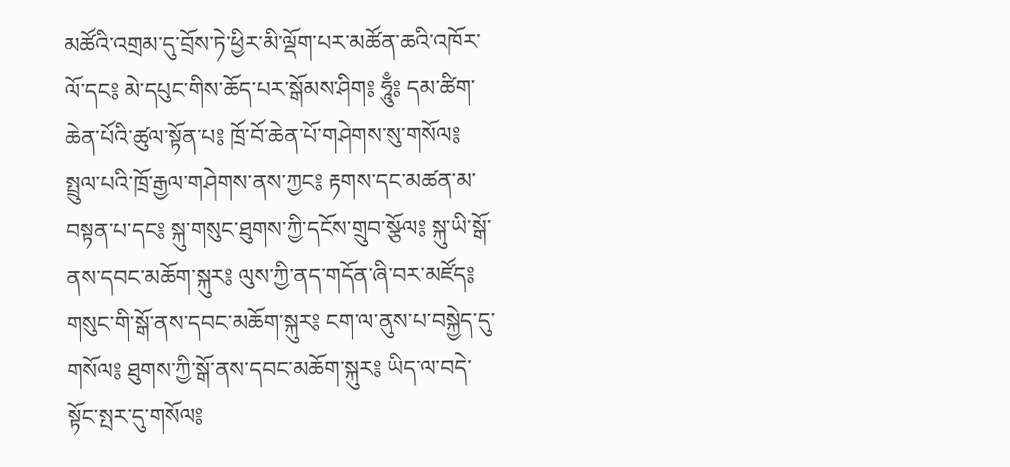མཚོའི་འགྲམ་དུ་བྲོས་ཏེ་ཕྱིར་མི་ལྡོག་པར་མཚོན་ཆའི་འཁོར་ལོ་དང༔ མེ་དཔུང་གིས་ཆོད་པར་སྒོམས་ཤིག༔ ཧཱུྃ༔ དམ་ཚིག་ཆེན་པོའི་ཚུལ་སྟོན་པ༔ ཁྲོ་བོ་ཆེན་པོ་གཤེགས་སུ་གསོལ༔ སྤྲུལ་པའི་ཁྲོ་རྒྱལ་གཤེགས་ནས་ཀྱང༔ རྟགས་དང་མཚན་མ་བསྟན་པ་དང༔ སྐུ་གསུང་ཐུགས་ཀྱི་དངོས་གྲུབ་སྩོལ༔ སྐུ་ཡི་སྒོ་ནས་དབང་མཆོག་སྐུར༔ ལུས་ཀྱི་ནད་གདོན་ཞི་བར་མཛོད༔ གསུང་གི་སྒོ་ནས་དབང་མཆོག་སྐུར༔ ངག་ལ་ནུས་པ་བསྐྱེད་དུ་གསོལ༔ ཐུགས་ཀྱི་སྒོ་ནས་དབང་མཆོག་སྐུར༔ ཡིད་ལ་བདེ་སྟོང་སྤར་དུ་གསོལ༔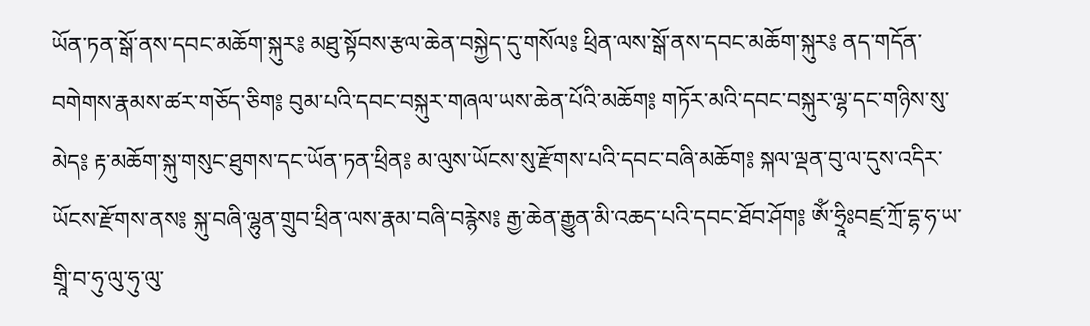ཡོན་ཏན་སྒོ་ནས་དབང་མཆོག་སྐུར༔ མཐུ་སྟོབས་རྩལ་ཆེན་བསྐྱེད་དུ་གསོལ༔ ཕྲིན་ལས་སྒོ་ནས་དབང་མཆོག་སྐུར༔ ནད་གདོན་བགེགས་རྣམས་ཚར་གཅོད་ཅིག༔ བུམ་པའི་དབང་བསྐུར་གཞལ་ཡས་ཆེན་པོའི་མཆོག༔ གཏོར་མའི་དབང་བསྐུར་ལྷ་དང་གཉིས་སུ་མེད༔ རྟ་མཆོག་སྐུ་གསུང་ཐུགས་དང་ཡོན་ཏན་ཕྲིན༔ མ་ལུས་ཡོངས་སུ་རྫོགས་པའི་དབང་བཞི་མཆོག༔ སྐལ་ལྡན་བུ་ལ་དུས་འདིར་ཡོངས་རྫོགས་ནས༔ སྐུ་བཞི་ལྷུན་གྲུབ་ཕྲིན་ལས་རྣམ་བཞི་བརྙེས༔ རྒྱ་ཆེན་རྒྱུན་མི་འཆད་པའི་དབང་ཐོབ་ཤོག༔ ཨོཾ་ཧྲཱིཿབཛྲ་ཀྲོ་དྷ་ཧ་ཡ་གྲཱི་བ་ཧུ་ལུ་ཧུ་ལུ་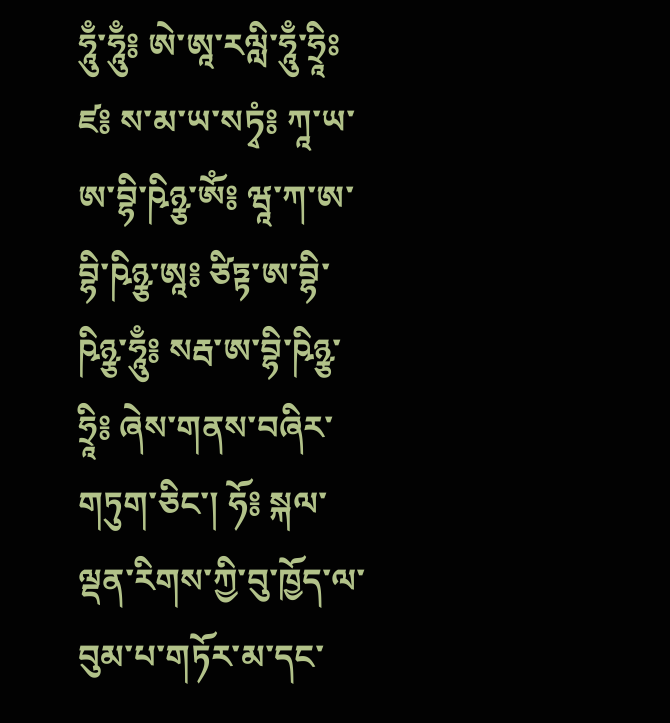ཧཱུྃ་ཧཱུྃ༔ ཨེ་ཨཱ་རལླི་ཧཱུྃ་ཧྲཱིཿཛ༔ ས་མ་ཡ་སཏྭཾ༔ ཀཱ་ཡ་ཨ་བྷི་ཥིཉྩ་ཨོཾ༔ ཝཱ་ཀ་ཨ་བྷི་ཥིཉྩ་ཨཱ༔ ཙིཏྟ་ཨ་བྷི་ཥིཉྩ་ཧཱུྃ༔ སརྦ་ཨ་བྷི་ཥིཉྩ་ཧྲཱི༔ ཞེས་གནས་བཞིར་གཏུག་ཅིང་། ཧོ༔ སྐལ་ལྡན་རིགས་ཀྱི་བུ་ཁྱོད་ལ་བུམ་པ་གཏོར་མ་དང་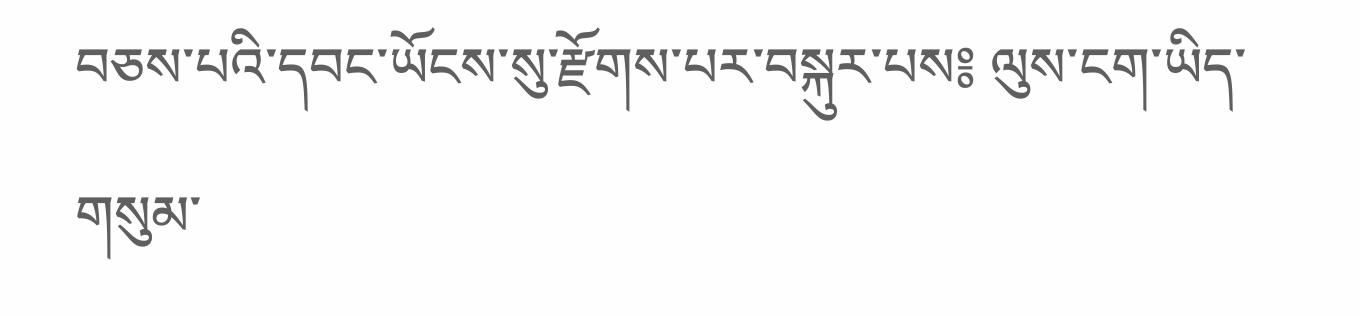བཅས་པའི་དབང་ཡོངས་སུ་རྫོགས་པར་བསྐུར་པས༔ ལུས་ངག་ཡིད་གསུམ་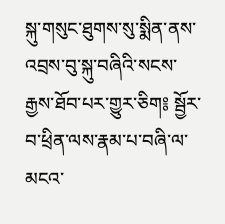སྐུ་གསུང་ཐུགས་སུ་སྨིན་ནས་འབྲས་བུ་སྐུ་བཞིའི་སངས་རྒྱས་ཐོབ་པར་གྱུར་ཅིག༔ སྦྱོར་བ་ཕྲིན་ལས་རྣམ་པ་བཞི་ལ་མངའ་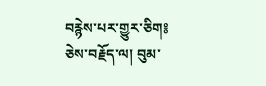བརྙེས་པར་གྱུར་ཅིག༔ ཅེས་བརྗོད་ལ། བུམ་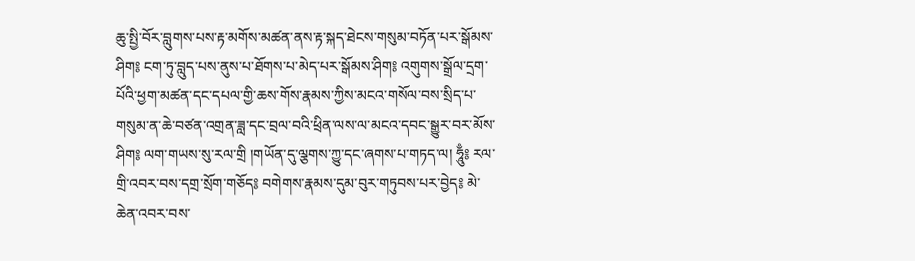ཆུ་སྤྱི་བོར་བླུགས་པས་རྟ་མགོས་མཚན་ནས་རྟ་སྐད་ཐེངས་གསུམ་བཏོན་པར་སྒོམས་ཤིག༔ ངག་ཏུ་བླུད་པས་ནུས་པ་ཐོགས་པ་མེད་པར་སྒོམས་ཤིག༔ འགུགས་སྒྲོལ་དྲག་པོའི་ཕྱག་མཚན་དང་དཔལ་གྱི་ཆས་གོས་རྣམས་ཀྱིས་མངའ་གསོལ་བས་སྲིད་པ་གསུམ་ན་ཆེ་བཙན་འགྲན་ཟླ་དང་བྲལ་བའི་ཕྲིན་ལས་ལ་མངའ་དབང་སྒྱུར་བར་མོས་ཤིག༔ ལག་གཡས་སུ་རལ་གྲི །གཡོན་དུ་ལྕགས་ཀྱུ་དང་ཞགས་པ་གཏད་ལ། ཧཱུྃ༔ རལ་གྲི་འབར་བས་དགྲ་སྲོག་གཅོད༔ བགེགས་རྣམས་དུམ་བུར་གཏུབས་པར་བྱེད༔ མེ་ཆེན་འབར་བས་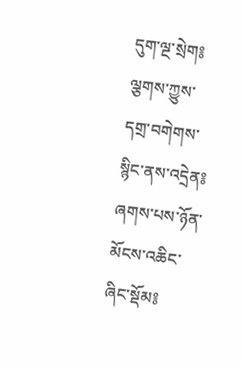དུག་ལྔ་སྲེག༔ ལྕགས་ཀྱུས་དགྲ་བགེགས་སྙིང་ནས་འདྲེན༔ ཞགས་པས་ཉོན་མོངས་འཆིང་ཞིང་སྡོམ༔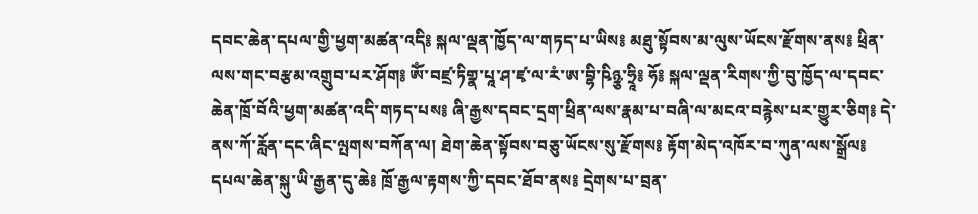དབང་ཆེན་དཔལ་གྱི་ཕྱག་མཚན་འདི༔ སྐལ་ལྡན་ཁྱོད་ལ་གཏད་པ་ཡིས༔ མཐུ་སྟོབས་མ་ལུས་ཡོངས་རྫོགས་ནས༔ ཕྲིན་ལས་གང་བརྩམ་འགྲུབ་པར་ཤོག༔ ཨོཾ་བཛྲ་ཏིགྣ་པཱ་ཤ་ཛྭ་ལ་རཾ་ཨ་བྷི་ཥིཉྩ་ཧྲཱི༔ ཧོ༔ སྐལ་ལྡན་རིགས་ཀྱི་བུ་ཁྱོད་ལ་དབང་ཆེན་ཁྲོ་བོའི་ཕྱག་མཚན་འདི་གཏད་པས༔ ཞི་རྒྱས་དབང་དྲག་ཕྲིན་ལས་རྣམ་པ་བཞི་ལ་མངའ་བརྙེས་པར་གྱུར་ཅིག༔ དེ་ནས་ཀོ་རློན་དང་ཞིང་ལྤགས་བཀོན་ལ། ཐེག་ཆེན་སྟོབས་བཅུ་ཡོངས་སུ་རྫོགས༔ རྟོག་མེད་འཁོར་བ་ཀུན་ལས་སྒྲོལ༔ དཔལ་ཆེན་སྐུ་ཡི་རྒྱན་དུ་ཆེ༔ ཁྲོ་རྒྱལ་རྟགས་ཀྱི་དབང་ཐོབ་ནས༔ དྲེགས་པ་བྲན་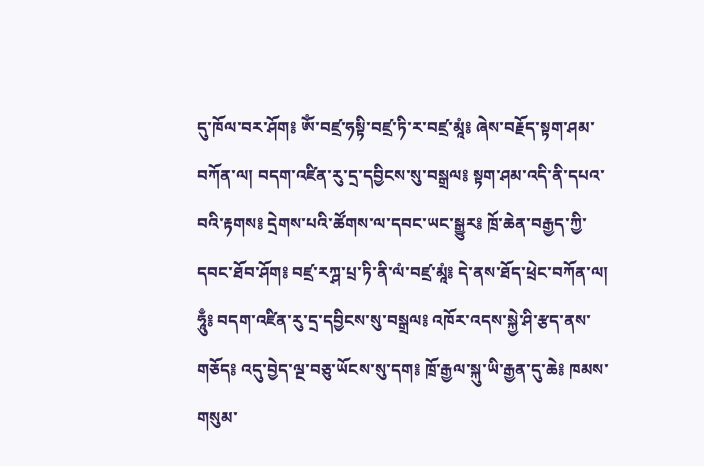དུ་ཁོལ་བར་ཤོག༔ ཨོཾ་བཛྲ་ཧསྟི་བཛྲ་ཏི་ར་བཛྲ་མཱཾ༔ ཞེས་བརྗོད་སྟག་ཤམ་བཀོན་ལ། བདག་འཛིན་རུ་དྲ་དབྱིངས་སུ་བསྒྲལ༔ སྟག་ཤམ་འདི་ནི་དཔའ་བའི་རྟགས༔ དྲེགས་པའི་ཚོགས་ལ་དབང་ཡང་སྒྱུར༔ ཁྲོ་ཆེན་བརྒྱད་ཀྱི་དབང་ཐོབ་ཤོག༔ བཛྲ་རཀྴ་པྲ་ཏི་ནི་ལཾ་བཛྲ་མཱཾ༔ དེ་ནས་ཐོད་ཕྲེང་བཀོན་ལ། ཧཱུྃ༔ བདག་འཛིན་རུ་དྲ་དབྱིངས་སུ་བསྒྲལ༔ འཁོར་འདས་སྐྱེ་ཤི་རྩད་ནས་གཅོད༔ འདུ་བྱེད་ལྔ་བཅུ་ཡོངས་སུ་དག༔ ཁྲོ་རྒྱལ་སྐུ་ཡི་རྒྱན་དུ་ཆེ༔ ཁམས་གསུམ་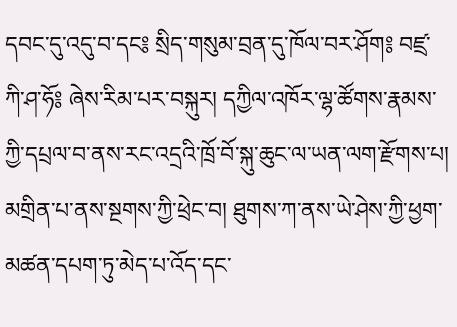དབང་དུ་འདུ་བ་དང༔ སྲིད་གསུམ་བྲན་དུ་ཁོལ་བར་ཤོག༔ བཛྲ་ཀི་ཤ་ཧོ༔ ཞེས་རིམ་པར་བསྐུར། དཀྱིལ་འཁོར་ལྷ་ཚོགས་རྣམས་ཀྱི་དཔྲལ་བ་ནས་རང་འདྲའི་ཁྲོ་བོ་སྐུ་ཆུང་ལ་ཡན་ལག་རྫོགས་པ། མགྲིན་པ་ནས་སྔགས་ཀྱི་ཕྲེང་བ། ཐུགས་ཀ་ནས་ཡེ་ཤེས་ཀྱི་ཕྱག་མཚན་དཔག་ཏུ་མེད་པ་འོད་དང་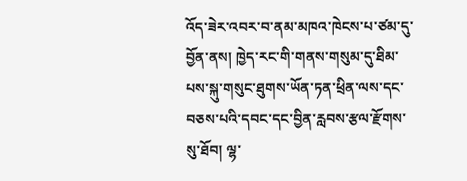འོད་ཟེར་འབར་བ་ནམ་མཁའ་ཁེངས་པ་ཙམ་དུ་བྱོན་ནས། ཁྱེད་རང་གི་གནས་གསུམ་དུ་ཐིམ་པས་སྐུ་གསུང་ཐུགས་ཡོན་ཏན་ཕྲིན་ལས་དང་བཅས་པའི་དབང་དང་བྱིན་རླབས་རྩལ་རྫོགས་སུ་ཐོབ། ལྷ་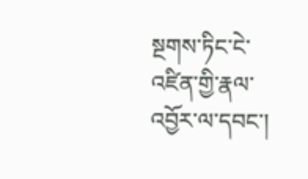སྔགས་ཏིང་ངེ་འཛིན་གྱི་རྣལ་འབྱོར་ལ་དབང་།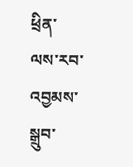ཕྲིན་ལས་རབ་འབྱམས་སྒྲུབ་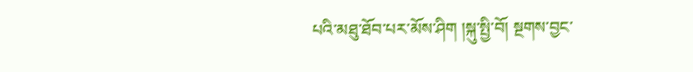པའི་མཐུ་ཐོབ་པར་མོས་ཤིག །སྐུ་སྤྱི་བོ། སྔགས་བྱང་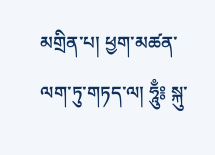མགྲིན་པ། ཕྱག་མཚན་ལག་ཏུ་གཏད་ལ། ཧཱུྃ༔ སྐུ་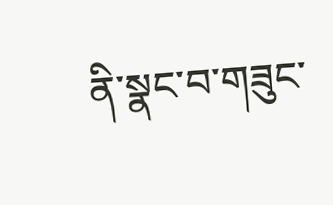ནི་སྣང་བ་གཟུང་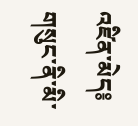འཛིན་མེད༔ གསུང་ནི་མི་